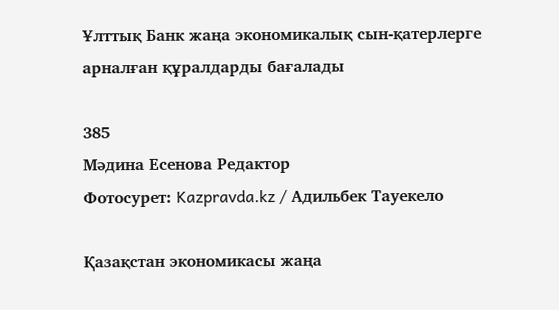Ұлттық Банк жаңа экономикалық сын-қатерлерге арналған құралдарды бағалады

385
Мәдина Есенова Редактор
Фотосурет: Kazpravda.kz / Адильбек Тауекело

Қазақстан экономикасы жаңа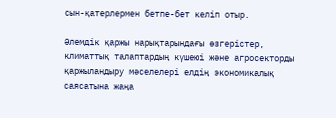сын-қатерлермен бетпе-бет келіп отыр.

Әлемдік қаржы нарықтарындағы өзгерістер, климаттық талаптардың күшеюі және агросекторды қаржыландыру мәселелері елдің экономикалық саясатына жаңа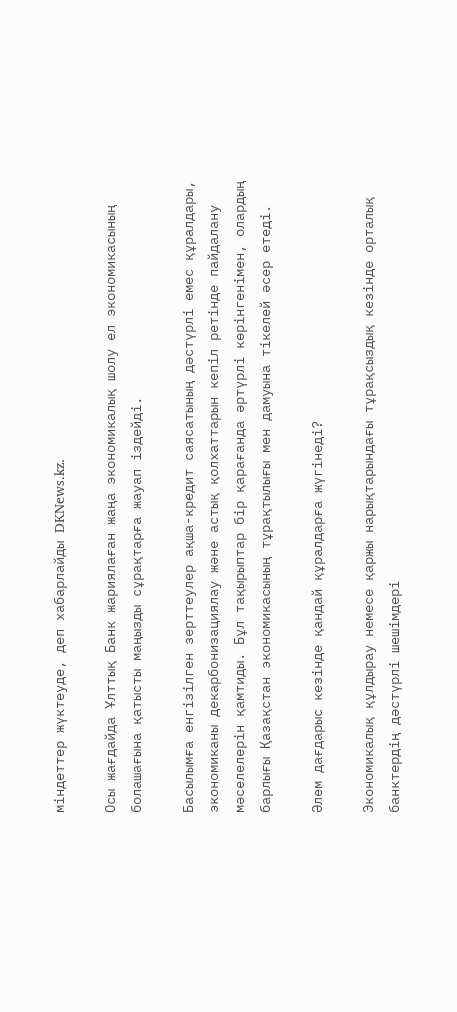міндеттер жүктеуде, деп хабарлайды DKNews.kz.

Осы жағдайда Ұлттық Банк жариялаған жаңа экономикалық шолу ел экономикасының болашағына қатысты маңызды сұрақтарға жауап іздейді.

Басылымға енгізілген зерттеулер ақша-кредит саясатының дәстүрлі емес құралдары, экономиканы декарбонизациялау және астық қолхаттарын кепіл ретінде пайдалану мәселелерін қамтиды. Бұл тақырыптар бір қарағанда әртүрлі көрінгенімен, олардың барлығы Қазақстан экономикасының тұрақтылығы мен дамуына тікелей әсер етеді.

Әлем дағдарыс кезінде қандай құралдарға жүгінеді?

Экономикалық құлдырау немесе қаржы нарықтарындағы тұрақсыздық кезінде орталық банктердің дәстүрлі шешімдері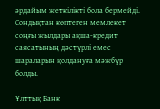әрдайым жеткілікті бола бермейді. Сондықтан көптеген мемлекет соңғы жылдары ақша-кредит саясатының дәстүрлі емес шараларын қолдануға мәжбүр болды.

Ұлттық Банк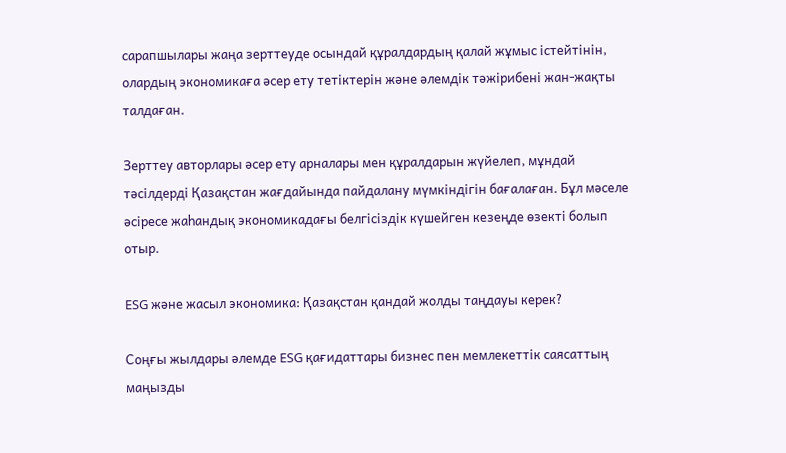сарапшылары жаңа зерттеуде осындай құралдардың қалай жұмыс істейтінін, олардың экономикаға әсер ету тетіктерін және әлемдік тәжірибені жан-жақты талдаған.

Зерттеу авторлары әсер ету арналары мен құралдарын жүйелеп, мұндай тәсілдерді Қазақстан жағдайында пайдалану мүмкіндігін бағалаған. Бұл мәселе әсіресе жаһандық экономикадағы белгісіздік күшейген кезеңде өзекті болып отыр.

ESG және жасыл экономика: Қазақстан қандай жолды таңдауы керек?

Соңғы жылдары әлемде ESG қағидаттары бизнес пен мемлекеттік саясаттың маңызды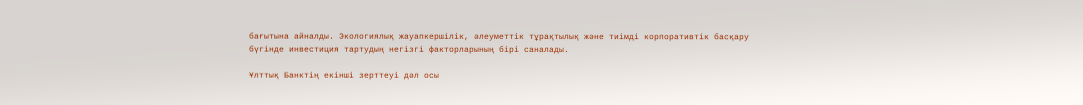бағытына айналды. Экологиялық жауапкершілік, әлеуметтік тұрақтылық және тиімді корпоративтік басқару бүгінде инвестиция тартудың негізгі факторларының бірі саналады.

Ұлттық Банктің екінші зерттеуі дәл осы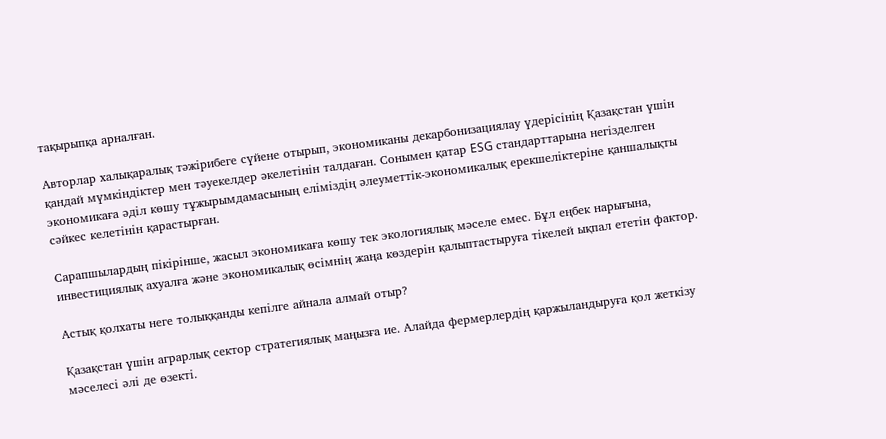тақырыпқа арналған.

Авторлар халықаралық тәжірибеге сүйене отырып, экономиканы декарбонизациялау үдерісінің Қазақстан үшін қандай мүмкіндіктер мен тәуекелдер әкелетінін талдаған. Сонымен қатар ESG стандарттарына негізделген экономикаға әділ көшу тұжырымдамасының еліміздің әлеуметтік-экономикалық ерекшеліктеріне қаншалықты сәйкес келетінін қарастырған.

Сарапшылардың пікірінше, жасыл экономикаға көшу тек экологиялық мәселе емес. Бұл еңбек нарығына, инвестициялық ахуалға және экономикалық өсімнің жаңа көздерін қалыптастыруға тікелей ықпал ететін фактор.

Астық қолхаты неге толыққанды кепілге айнала алмай отыр?

Қазақстан үшін аграрлық сектор стратегиялық маңызға ие. Алайда фермерлердің қаржыландыруға қол жеткізу мәселесі әлі де өзекті.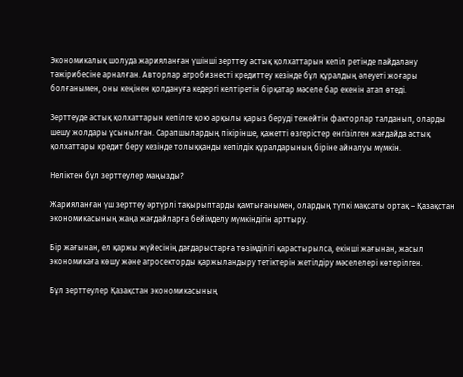Экономикалық шолуда жарияланған үшінші зерттеу астық қолхаттарын кепіл ретінде пайдалану тәжірибесіне арналған. Авторлар агробизнесті кредиттеу кезінде бұл құралдың әлеуеті жоғары болғанымен, оны кеңінен қолдануға кедергі келтіретін бірқатар мәселе бар екенін атап өтеді.

Зерттеуде астық қолхаттарын кепілге қою арқылы қарыз беруді тежейтін факторлар талданып, оларды шешу жолдары ұсынылған. Сарапшылардың пікірінше, қажетті өзгерістер енгізілген жағдайда астық қолхаттары кредит беру кезінде толыққанды кепілдік құралдарының біріне айналуы мүмкін.

Неліктен бұл зерттеулер маңызды?

Жарияланған үш зерттеу әртүрлі тақырыптарды қамтығанымен, олардың түпкі мақсаты ортақ – Қазақстан экономикасының жаңа жағдайларға бейімделу мүмкіндігін арттыру.

Бір жағынан, ел қаржы жүйесінің дағдарыстарға төзімділігі қарастырылса, екінші жағынан, жасыл экономикаға көшу және агросекторды қаржыландыру тетіктерін жетілдіру мәселелері көтерілген.

Бұл зерттеулер Қазақстан экономикасының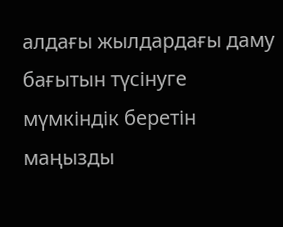алдағы жылдардағы даму бағытын түсінуге мүмкіндік беретін маңызды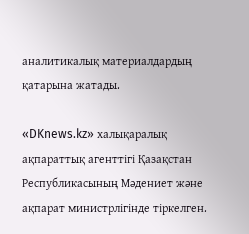аналитикалық материалдардың қатарына жатады.

«DKnews.kz» халықаралық ақпараттық агенттігі Қазақстан Республикасының Мәдениет және ақпарат министрлігінде тіркелген.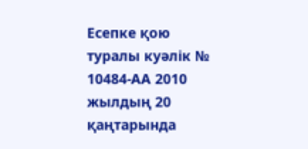Есепке қою туралы куәлік № 10484-АА 2010 жылдың 20 қаңтарында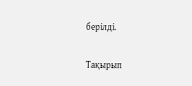берілді.

Тақырып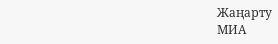Жаңарту
МИА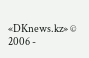«DKnews.kz» © 2006 -